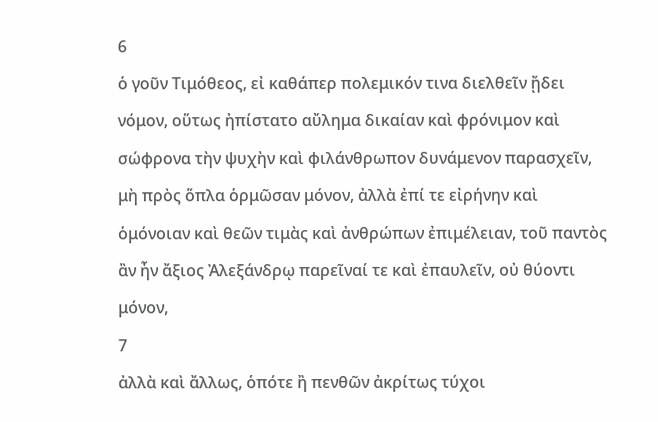6
ὁ γοῦν Τιμόθεος, εἰ καθάπερ πολεμικόν τινα διελθεῖν ᾔδει νόμον, οὕτως ἠπίστατο αὔλημα δικαίαν καὶ φρόνιμον καὶ σώφρονα τὴν ψυχὴν καὶ φιλάνθρωπον δυνάμενον παρασχεῖν, μὴ πρὸς ὅπλα ὁρμῶσαν μόνον, ἀλλὰ ἐπί τε εἰρήνην καὶ ὁμόνοιαν καὶ θεῶν τιμὰς καὶ ἀνθρώπων ἐπιμέλειαν, τοῦ παντὸς ἂν ἦν ἄξιος Ἀλεξάνδρῳ παρεῖναί τε καὶ ἐπαυλεῖν, οὐ θύοντι μόνον,
7
ἀλλὰ καὶ ἄλλως, ὁπότε ἢ πενθῶν ἀκρίτως τύχοι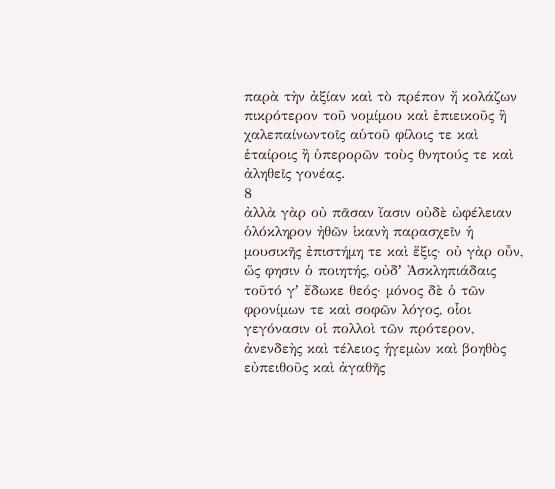παρὰ τὴν ἀξίαν καὶ τὸ πρέπον ἤ κολάζων πικρότερον τοῦ νομίμου καὶ ἐπιεικοῦς ἢ χαλεπαίνωντοῖς αὑτοῦ φίλοις τε καὶ ἑταίροις ἢ ὑπερορῶν τοὺς θνητούς τε καὶ ἀληθεῖς γονέας.
8
ἀλλὰ γὰρ οὐ πᾶσαν ἴασιν οὐδὲ ὠφέλειαν ὁλόκληρον ἠθῶν ἱκανὴ παρασχεῖν ἡ μουσικῆς ἐπιστήμη τε καὶ ἕξις· οὐ γὰρ οὖν, ὥς φησιν ὁ ποιητής, οὐδʼ Ἀσκληπιάδαις τοῦτό γʼ ἔδωκε θεός· μόνος δὲ ὁ τῶν φρονίμων τε καὶ σοφῶν λόγος, οἷοι γεγόνασιν οἱ πολλοὶ τῶν πρότερον, ἀνενδεὴς καὶ τέλειος ἡγεμὼν καὶ βοηθὸς εὐπειθοῦς καὶ ἀγαθῆς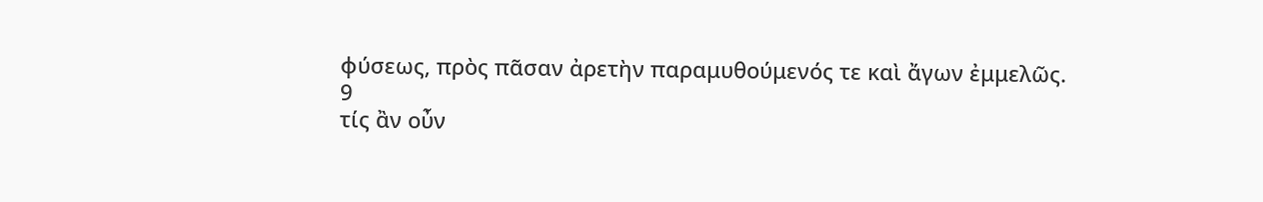φύσεως, πρὸς πᾶσαν ἀρετὴν παραμυθούμενός τε καὶ ἄγων ἐμμελῶς.
9
τίς ἂν οὖν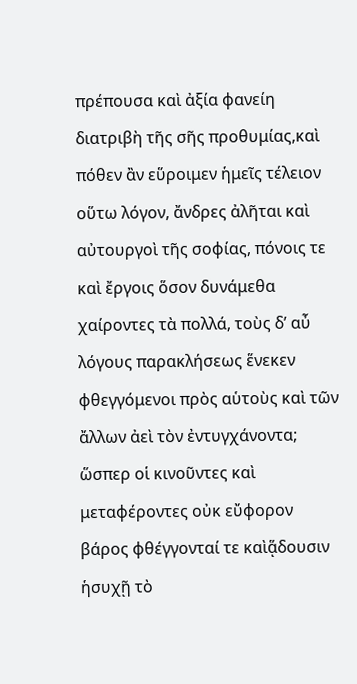πρέπουσα καὶ ἀξία φανείη διατριβὴ τῆς σῆς προθυμίας,καὶ πόθεν ἂν εὕροιμεν ἡμεῖς τέλειον οὕτω λόγον, ἄνδρες ἀλῆται καὶ αὐτουργοὶ τῆς σοφίας, πόνοις τε καὶ ἔργοις ὅσον δυνάμεθα χαίροντες τὰ πολλά, τοὺς δʼ αὖ λόγους παρακλήσεως ἕνεκεν φθεγγόμενοι πρὸς αὑτοὺς καὶ τῶν ἄλλων ἀεὶ τὸν ἐντυγχάνοντα; ὥσπερ οἱ κινοῦντες καὶ μεταφέροντες οὐκ εὔφορον βάρος φθέγγονταί τε καὶᾅδουσιν ἡσυχῇ τὸ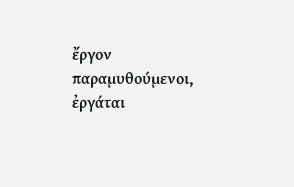ἔργον παραμυθούμενοι, ἐργάται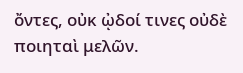ὄντες, οὐκ ᾠδοί τινες οὐδὲ ποιηταὶ μελῶν.